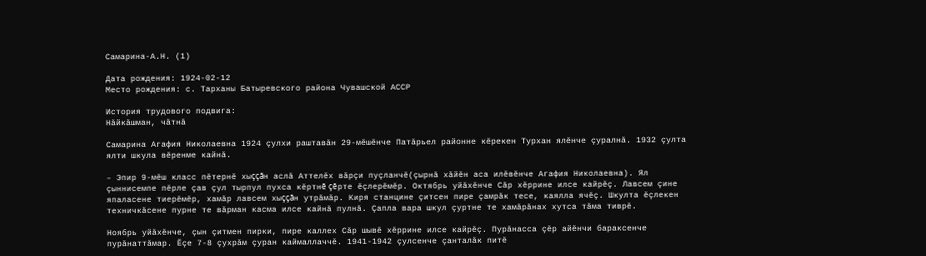Самарина-А.Н. (1)

Дата рождения: 1924-02-12
Место рождения: с. Тарханы Батыревского района Чувашской АССР

История трудового подвига:
Нăйкăшман, чăтнă

Самарина Агафия Николаевна 1924 çулхи раштавăн 29-мĕшĕнче Патăрьел районне кĕрекен Турхан ялĕнче çуралнă. 1932 çулта ялти шкула вĕренме кайнă.

– Эпир 9-мĕш класс пĕтернĕ хыççăн аслă Аттелĕх вăрçи пуçланчĕ(çырнă хăйĕн аса илĕвĕнче Агафия Николаевна). Ял çыннисемпе пĕрле çав çул тырпул пухса кĕртнĕ çĕрте ĕçлерĕмĕр. Октябрь уйăхĕнче Сăр хĕррине илсе кайрĕç. Лавсем çине япаласене тиерĕмĕр, хамăр лавсем хыççăн утрăмăр. Киря станцине çитсен пире çамрăк тесе, каялла ячĕç. Шкулта ĕçлекен техничкăсене пурне те вăрман касма илсе кайнă пулнă. Çапла вара шкул çуртне те хамăрăнах хутса тăма тиврĕ.

Ноябрь уйăхĕнче, çын çитмен пирки, пире каллех Сăр шывĕ хĕррине илсе кайрĕç. Пурăнасса çĕр айĕнчи бараксенче пурăнаттăмар. Ĕçе 7-8 çухрăм çуран каймаллаччĕ. 1941-1942 çулсенче çанталăк питĕ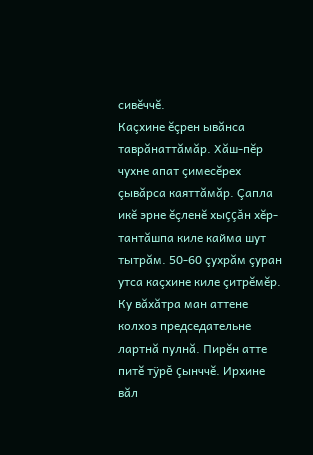сивĕччĕ.
Каçхине ĕçрен ывăнса таврăнаттăмăр. Хăш-пĕр чухне апат çимесĕрех çывăрса каяттăмăр. Çапла икĕ эрне ĕçленĕ хыççăн хĕр-тантăшпа киле кайма шут тытрăм. 50-60 çухрăм çуран утса каçхине киле çитрĕмĕр. Ку вăхăтра ман аттене колхоз председательне лартнă пулнă. Пирĕн атте питĕ тÿрĕ çынччĕ. Ирхине вăл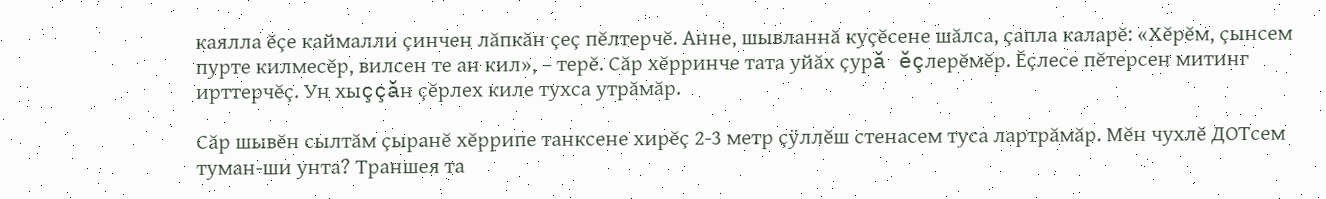каялла ĕçе каймалли çинчен лăпкăн çеç пĕлтерчĕ. Анне, шывланнă куçĕсене шăлса, çапла каларĕ: «Хĕрĕм, çынсем пурте килмесĕр, вилсен те ан кил», – терĕ. Сăр хĕрринче тата уйăх çурă ĕçлерĕмĕр. Ĕçлесе пĕтерсен митинг ирттерчĕç. Ун хыççăн çĕрлех киле тухса утрăмăр.

Сăр шывĕн сылтăм çыранĕ хĕррипе танксене хирĕç 2-3 метр çÿллĕш стенасем туса лартрăмăр. Мĕн чухлĕ ДОТсем туман-ши унта? Траншея та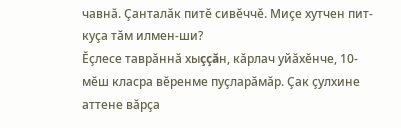чавнă. Çанталăк питĕ сивĕччĕ. Миçе хутчен пит-куçа тăм илмен-ши?
Ĕçлесе таврăннă хыççăн, кăрлач уйăхĕнче, 10-мĕш класра вĕренме пуçларăмăр. Çак çулхине аттене вăрçа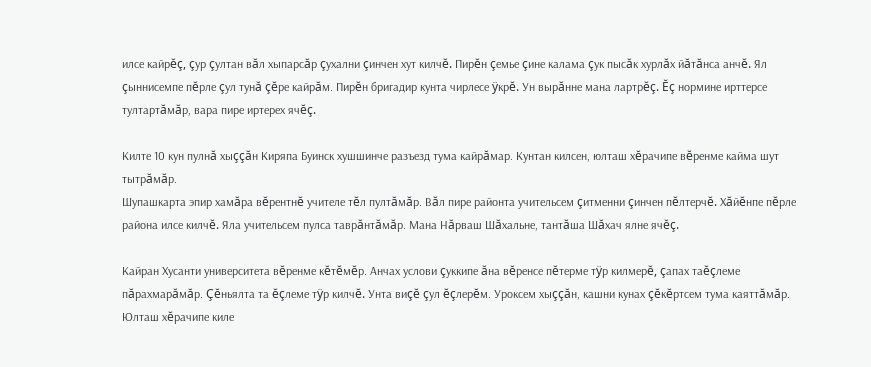илсе кайрĕç, çур çултан вăл хыпарсăр çухални çинчен хут килчĕ. Пирĕн çемье çине калама çук пысăк хурлăх йăтăнса анчĕ. Ял çыннисемпе пĕрле çул тунă çĕре кайрăм. Пирĕн бригадир кунта чирлесе ÿкрĕ. Ун вырăнне мана лартрĕç. Ĕç нормине ирттерсе тултартăмăр, вара пире иртерех ячĕç.

Килте 10 кун пулнă хыççăн Киряпа Буинск хушшинче разъезд тума кайрăмар. Кунтан килсен, юлташ хĕрачипе вĕренме кайма шут тытрăмăр.
Шупашкарта эпир хамăра вĕрентнĕ учителе тĕл пултăмăр. Вăл пире районта учительсем çитменни çинчен пĕлтерчĕ. Хăйĕнпе пĕрле района илсе килчĕ. Яла учительсем пулса таврăнтăмăр. Мана Нăрваш Шăхальне, тантăша Шăхач ялне ячĕç.

Кайран Хусанти университета вĕренме кĕтĕмĕр. Анчах услови çуккипе ăна вĕренсе пĕтерме тÿр килмерĕ, çапах таĕçлеме пăрахмарăмăр. Çĕньялта та ĕçлеме тÿр килчĕ. Унта виçĕ çул ĕçлерĕм. Уроксем хыççăн, кашни кунах çĕкĕртсем тума каяттăмăр. Юлташ хĕрачипе киле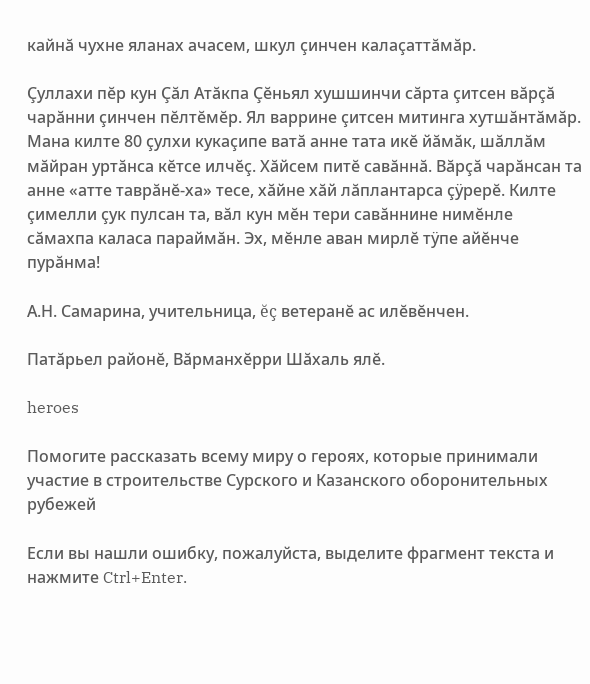кайнă чухне яланах ачасем, шкул çинчен калаçаттăмăр.

Çуллахи пĕр кун Çăл Атăкпа Çĕньял хушшинчи сăрта çитсен вăрçă чарăнни çинчен пĕлтĕмĕр. Ял варрине çитсен митинга хутшăнтăмăр. Мана килте 80 çулхи кукаçипе ватă анне тата икĕ йăмăк, шăллăм мăйран уртăнса кĕтсе илчĕç. Хăйсем питĕ савăннă. Вăрçă чарăнсан та анне «атте таврăнĕ-ха» тесе, хăйне хăй лăплантарса çÿрерĕ. Килте çимелли çук пулсан та, вăл кун мĕн тери савăннине нимĕнле сăмахпа каласа параймăн. Эх, мĕнле аван мирлĕ тÿпе айĕнче пурăнма!

А.Н. Самарина, учительница, ĕç ветеранĕ ас илĕвĕнчен.

Патăрьел районĕ, Вăрманхĕрри Шăхаль ялĕ.

heroes

Помогите рассказать всему миру о героях, которые принимали участие в строительстве Сурского и Казанского оборонительных рубежей

Если вы нашли ошибку, пожалуйста, выделите фрагмент текста и нажмите Ctrl+Enter.